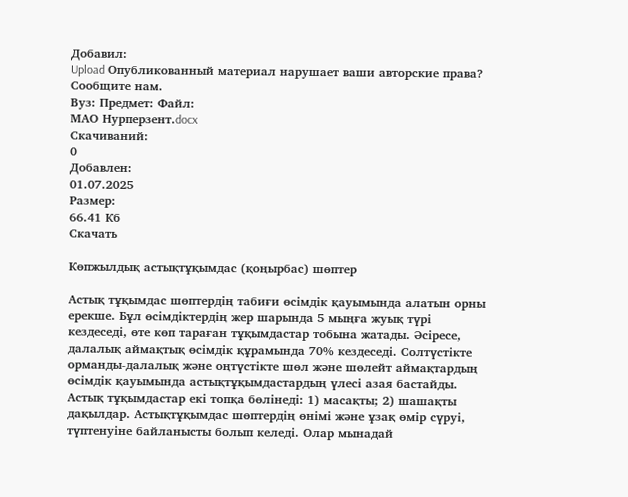Добавил:
Upload Опубликованный материал нарушает ваши авторские права? Сообщите нам.
Вуз: Предмет: Файл:
МАО Нурперзент.docx
Скачиваний:
0
Добавлен:
01.07.2025
Размер:
66.41 Кб
Скачать

Көпжылдық астықтұқымдас (қоңырбас) шөптер

Астық тұқымдас шөптердің табиғи өсімдік қауымында алатын орны ерекше. Бұл өсімдіктердің жер шарында 5 мыңға жуық түрі кездеседі, өте көп тараған тұқымдастар тобына жатады. Əсіресе, далалық аймақтық өсімдік құрамында 70% кездеседі. Солтүстікте орманды-далалық жəне оңтүстікте шөл жəне шөлейт аймақтардың өсімдік қауымында астықтұқымдастардың үлесі азая бастайды. Астық тұқымдастар екі топқа бөлінеді: 1) масақты; 2) шашақты дақылдар. Астықтұқымдас шөптердің өнімі жəне ұзақ өмір сүруі, түптенуіне байланысты болып келеді. Олар мынадай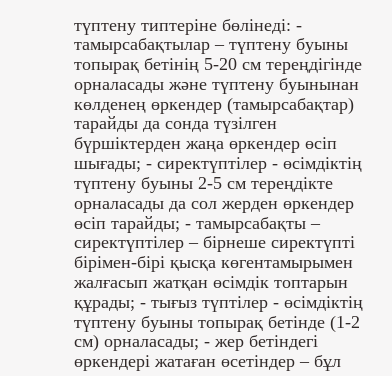түптену типтеріне бөлінеді: - тамырсабақтылар – түптену буыны топырақ бетінің 5-20 см тереңдігінде орналасады жəне түптену буынынан көлденең өркендер (тамырсабақтар) тарайды да сонда түзілген бүршіктерден жаңа өркендер өсіп шығады; - сиректүптілер - өсімдіктің түптену буыны 2-5 см тереңдікте орналасады да сол жерден өркендер өсіп тарайды; - тамырсабақты – сиректүптілер – бірнеше сиректүпті бірімен-бірі қысқа көгентамырымен жалғасып жатқан өсімдік топтарын құрады; - тығыз түптілер - өсімдіктің түптену буыны топырақ бетінде (1-2 см) орналасады; - жер бетіндегі өркендері жатаған өсетіндер – бұл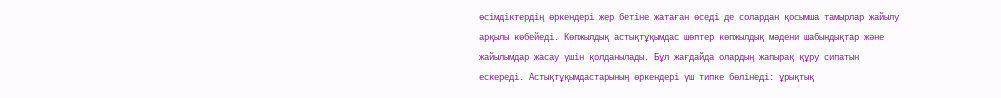өсімдіктердің өркендері жер бетіне жатаған өседі де солардан қосымша тамырлар жайылу арқылы көбейеді. Көпжылдық астықтұқымдас шөптер көпжылдық мəдени шабындықтар жəне жайылымдар жасау үшін қолданылады. Бұл жағдайда олардың жапырақ құру сипатын ескереді. Астықтұқымдастарының өркендері үш типке бөлінеді: ұрықтық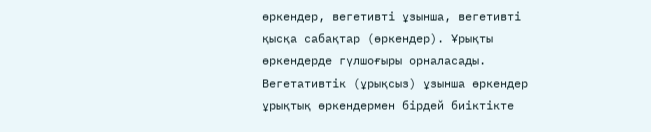өркендер, вегетивті ұзынша, вегетивті қысқа сабақтар (өркендер). Ұрықты өркендерде гүлшоғыры орналасады. Вегетативтік (ұрықсыз) ұзынша өркендер ұрықтық өркендермен бірдей биіктікте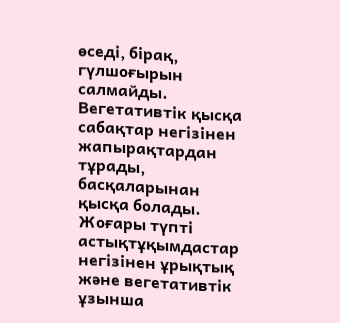өседі, бірақ, гүлшоғырын салмайды. Вегетативтік қысқа сабақтар негізінен жапырақтардан тұрады, басқаларынан қысқа болады. Жоғары түпті астықтұқымдастар негізінен ұрықтық жəне вегетативтік ұзынша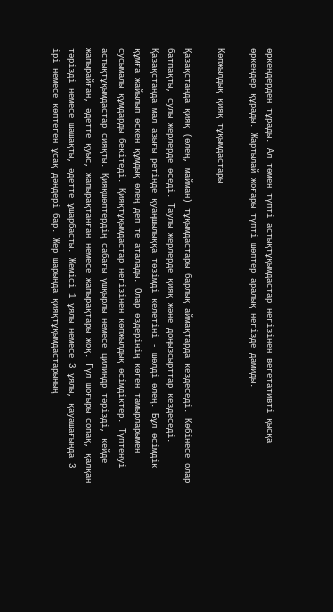өркендерден тұрады. Ал төмен түпті астықтұқымдастар негізінен вегетативті қысқа өркендер құрады. Жартылай жоғары түпті шөптер аралық негізде дамиды.

Көпжылдық қияқ тұқымдастары

Қазақстанда қияқ (өлең, майман) тұқымдастары барлық аймақтарда кездеседі. Көбінесе олар батпақты, сулы жерлерде өседі. Таулы жерлерде қияқ жəне доңызсырттар кездеседі. Қазақстанда мал азығы ретінде қуаңшылыққа төзімді келетіні - шөлді өлең. Бұл өсімдік құмға жайылып өскен құмдық өлең деп те аталады. Олар өздерінің көген тамырларымен сусымалы құмдарды бекітеді. Қияқтұқымдастар негізінен көпжылдық өсімдіктер. Түптенуі астықтұқымдастар сияқты. Қияқшөптердің сабағы үшқырлы немесе цилиндр тəрізді, кейде жапырайған, əдетте қуыс, жапырақтанған немесе жапырақтары жоқ. Гүл шоғыры сопақ, қалқан тəрізді немесе шашақты, əдетте ұшарбасты. Жемісі 1 ұялы немесе 3 ұялы, қауашағында 3 ірі немесе көптеген ұсақ дəндері бар. Жер шарында қияқтұқымдастарының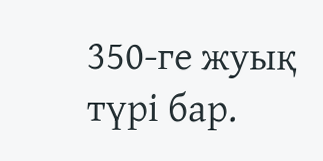350-ге жуық түрі бар.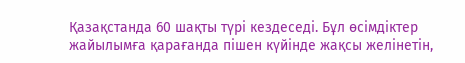Қазақстанда 60 шақты түрі кездеседі. Бұл өсімдіктер жайылымға қарағанда пішен күйінде жақсы желінетін,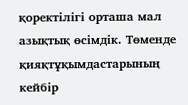қоректілігі орташа мал азықтық өсімдік. Төменде қияқтұқымдастарының кейбір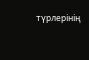түрлерінің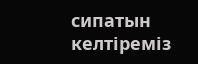сипатын келтіреміз